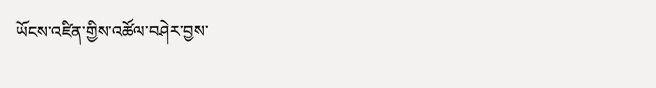ཡོངས་འཛིན་གྱིས་འཚོལ་བཤེར་བྱས་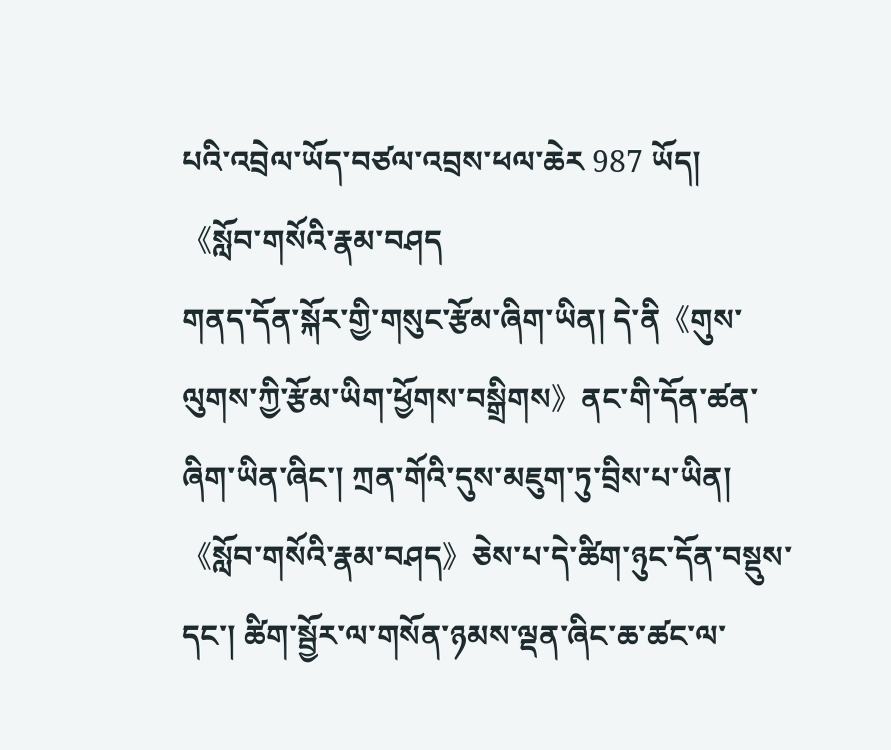པའི་འབྲེལ་ཡོད་བཙལ་འབྲས་ཕལ་ཆེར 987 ཡོད།
《སློབ་གསོའི་རྣམ་བཤད
གནད་དོན་སྐོར་གྱི་གསུང་རྩོམ་ཞིག་ཡིན། དེ་ནི《གུས་ལུགས་ཀྱི་རྩོམ་ཡིག་ཕྱོགས་བསྒྲིགས》ནང་གི་དོན་ཚན་ཞིག་ཡིན་ཞིང་། ཀྲན་གོའི་དུས་མཇུག་ཏུ་བྲིས་པ་ཡིན།《སློབ་གསོའི་རྣམ་བཤད》ཅེས་པ་དེ་ཚིག་ཉུང་དོན་བསྡུས་དང་། ཚིག་སྦྱོར་ལ་གསོན་ཉམས་ལྡན་ཞིང་ཆ་ཚང་ལ་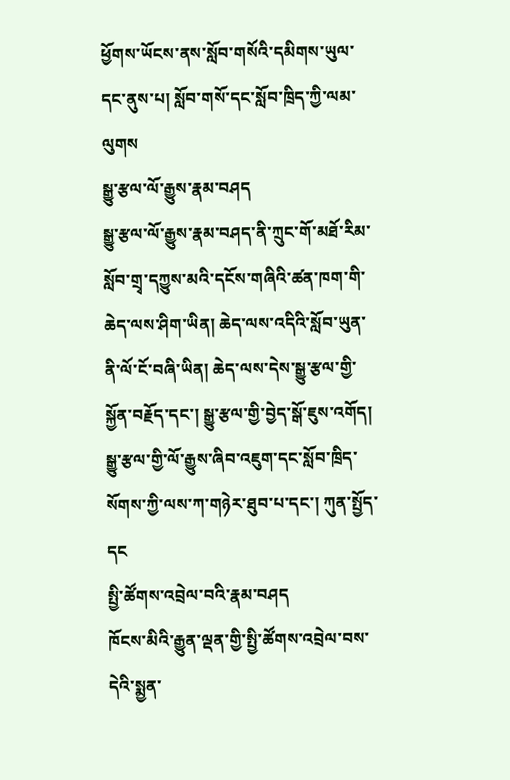ཕྱོགས་ཡོངས་ནས་སློབ་གསོའི་དམིགས་ཡུལ་དང་ནུས་པ། སློབ་གསོ་དང་སློབ་ཁྲིད་ཀྱི་ལམ་ལུགས
སྒྱུ་རྩལ་ལོ་རྒྱུས་རྣམ་བཤད
སྒྱུ་རྩལ་ལོ་རྒྱུས་རྣམ་བཤད་ནི་ཀྲུང་གོ་མཐོ་རིམ་སློབ་གྲྭ་དཀྱུས་མའི་དངོས་གཞིའི་ཚན་ཁག་གི་ཆེད་ལས་ཤིག་ཡིན། ཆེད་ལས་འདིའི་སློབ་ཡུན་ནི་ལོ་ངོ་བཞི་ཡིན། ཆེད་ལས་དེས་སྒྱུ་རྩལ་གྱི་སྐྱོན་བརྗོད་དང་། སྒྱུ་རྩལ་གྱི་བྱེད་སྒོ་ཇུས་འགོད། སྒྱུ་རྩལ་གྱི་ལོ་རྒྱུས་ཞིབ་འཇུག་དང་སློབ་ཁྲིད་སོགས་ཀྱི་ལས་ཀ་གཉེར་ཐུབ་པ་དང་། ཀུན་སྤྱོད་དང
སྤྱི་ཚོགས་འབྲེལ་བའི་རྣམ་བཤད
ཁོངས་མིའི་རྒྱུན་ལྡན་གྱི་སྤྱི་ཚོགས་འབྲེལ་བས་དེའི་སྨྱན་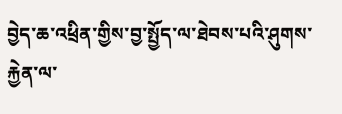བྱེད་ཆ་འཕྲིན་གྱིས་བྱ་སྤྱོད་ལ་ཐེབས་པའི་ཤུགས་རྐྱེན་ལ་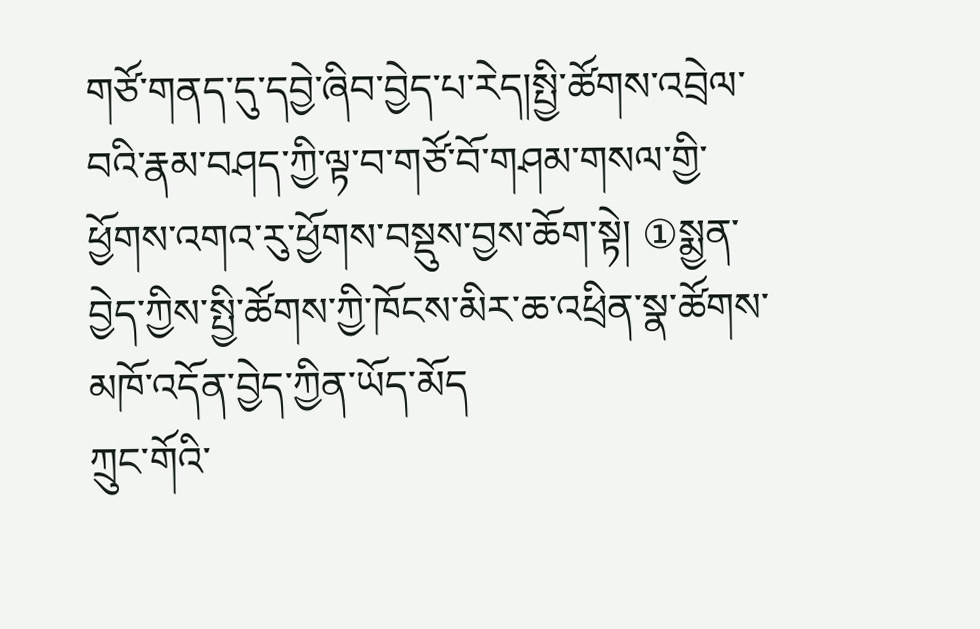གཙོ་གནད་དུ་དབྱེ་ཞིབ་བྱེད་པ་རེད།སྤྱི་ཚོགས་འབྲེལ་བའི་རྣམ་བཤད་ཀྱི་ལྟ་བ་གཙོ་བོ་གཤམ་གསལ་གྱི་ཕྱོགས་འགའ་རུ་ཕྱོགས་བསྡུས་བྱས་ཆོག་སྟེ། ①སྨྱན་བྱེད་ཀྱིས་སྤྱི་ཚོགས་ཀྱི་ཁོངས་མིར་ཆ་འཕྲིན་སྣ་ཚོགས་མཁོ་འདོན་བྱེད་ཀྱིན་ཡོད་མོད
ཀྲུང་གོའི་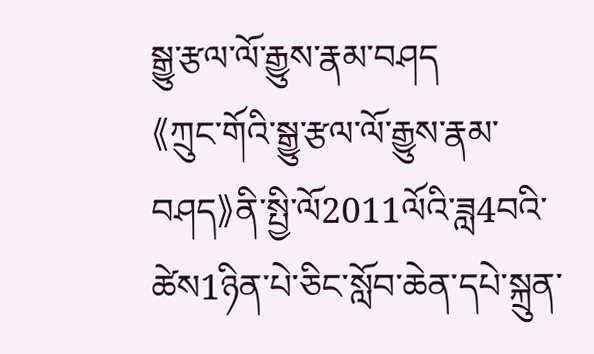སྒྱུ་རྩལ་ལོ་རྒྱུས་རྣམ་བཤད
《ཀྲུང་གོའི་སྒྱུ་རྩལ་ལོ་རྒྱུས་རྣམ་བཤད》ནི་སྤྱི་ལོ2011ལོའི་ཟླ4བའི་ཚེས1ཉིན་པེ་ཅིང་སློབ་ཆེན་དཔེ་སྐྲུན་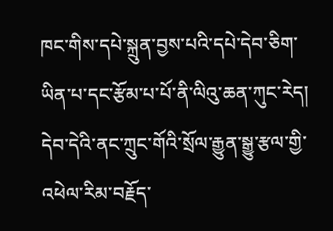ཁང་གིས་དཔེ་སྐྲུན་བྱས་པའི་དཔེ་དེབ་ཅིག་ཡིན་པ་དང་རྩོམ་པ་པོ་ནི་ལིའུ་ཆན་ཀུང་རེད། དེབ་དེའི་ནང་ཀྲུང་གོའི་སྲོལ་རྒྱུན་སྒྱུ་རྩལ་གྱི་འཕེལ་རིམ་བརྗོད་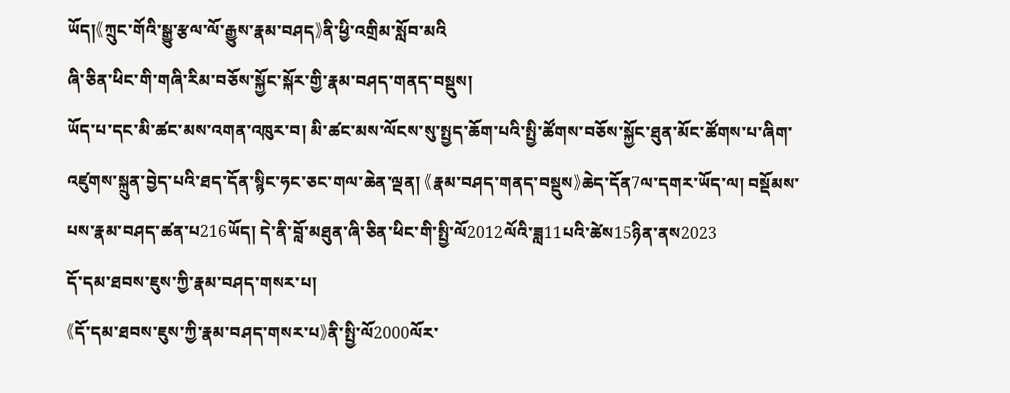ཡོད།《ཀྲུང་གོའི་སྒྱུ་རྩལ་ལོ་རྒྱུས་རྣམ་བཤད》ནི་ཕྱི་འགྲིམ་སློབ་མའི
ཞི་ཅིན་ཕིང་གི་གཞི་རིམ་བཅོས་སྐྱོང་སྐོར་གྱི་རྣམ་བཤད་གནད་བསྡུས།
ཡོད་པ་དང་མི་ཚང་མས་འགན་འཁུར་བ། མི་ཚང་མས་ལོངས་སུ་སྤྱད་ཆོག་པའི་སྤྱི་ཚོགས་བཅོས་སྐྱོང་ཐུན་མོང་ཚོགས་པ་ཞིག་འཛུགས་སྐྲུན་བྱེད་པའི་ཐད་དོན་སྙིང་ཧང་ཅང་གལ་ཆེན་ལྡན། 《རྣམ་བཤད་གནད་བསྡུས》ཆེད་དོན7ལ་དགར་ཡོད་ལ། བསྡོམས་པས་རྣམ་བཤད་ཚན་པ216ཡོད། དེ་ནི་བློ་མཐུན་ཞི་ཅིན་ཕིང་གི་སྤྱི་ལོ2012ལོའི་ཟླ11པའི་ཚེས15ཉིན་ནས2023
དོ་དམ་ཐབས་ཇུས་ཀྱི་རྣམ་བཤད་གསར་པ།
《དོ་དམ་ཐབས་ཇུས་ཀྱི་རྣམ་བཤད་གསར་པ》ནི་སྤྱི་ལོ2000ལོར་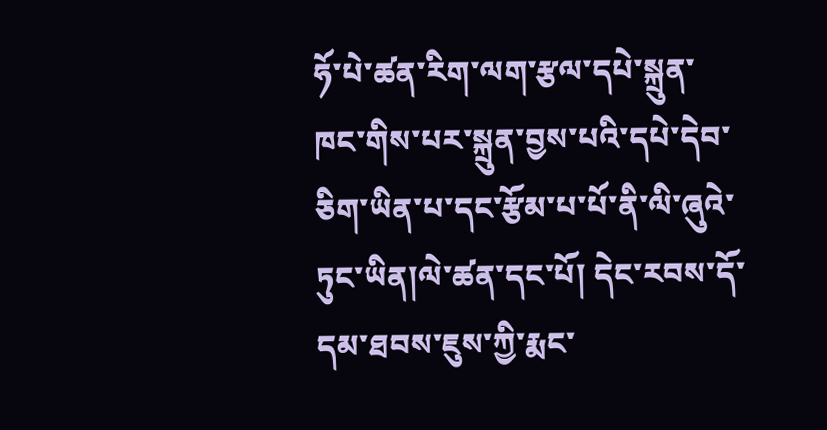ཧོ་པེ་ཚན་རིག་ལག་རྩལ་དཔེ་སྐྲུན་ཁང་གིས་པར་སྐྲུན་བྱས་པའི་དཔེ་དེབ་ཅིག་ཡིན་པ་དང་རྩོམ་པ་པོ་ནི་ལི་ཞུའེ་ཏུང་ཡིན།ལེ་ཚན་དང་པོ། དེང་རབས་དོ་དམ་ཐབས་ཇུས་ཀྱི་རྨང་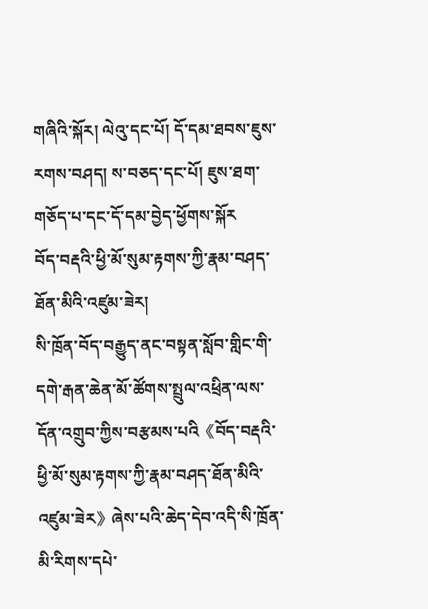གཞིའི་སྐོར། ལེའུ་དང་པོ། དོ་དམ་ཐབས་ཇུས་རགས་བཤད། ས་བཅད་དང་པོ། ཇུས་ཐག་གཅོད་པ་དང་དོ་དམ་བྱེད་ཕྱོགས་སྐོར
བོད་བརྡའི་ཕྱི་མོ་སུམ་རྟགས་ཀྱི་རྣམ་བཤད་ཐོན་མིའི་འཛུམ་ཟེར།
སི་ཁྲོན་བོད་བརྒྱུད་ནང་བསྟན་སློབ་གླིང་གི་དགེ་རྒན་ཆེན་མོ་ཚོགས་སྤྲུལ་འཕྲིན་ལས་དོན་འགྲུབ་ཀྱིས་བརྩམས་པའི《བོད་བརྡའི་ཕྱི་མོ་སུམ་རྟགས་ཀྱི་རྣམ་བཤད་ཐོན་མིའི་འཛུམ་ཟེར》ཞེས་པའི་ཆེད་དེབ་འདི་སི་ཁྲོན་མི་རིགས་དཔེ་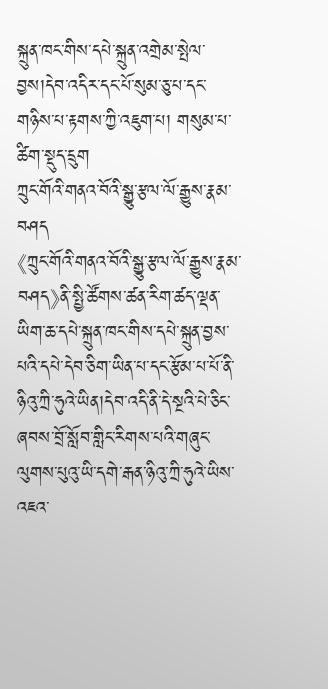སྐྲུན་ཁང་གིས་དཔེ་སྐྲུན་འགྲེམ་སྤེལ་བྱས།དེབ་འདིར་དང་པོ་སུམ་ཅུ་པ་དང་གཉིས་པ་རྟགས་ཀྱི་འཇུག་པ། གསུམ་པ་ཚིག་སྡུད་དྲུག
ཀྲུང་གོའི་གནའ་བོའི་སྒྱུ་རྩལ་ལོ་རྒྱུས་རྣམ་བཤད
《ཀྲུང་གོའི་གནའ་བོའི་སྒྱུ་རྩལ་ལོ་རྒྱུས་རྣམ་བཤད》ནི་སྤྱི་ཚོགས་ཚན་རིག་ཚད་ལྡན་ཡིག་ཆ་དཔེ་སྐྲུན་ཁང་གིས་དཔེ་སྐྲུན་བྱས་པའི་དཔེ་དེབ་ཅིག་ཡིན་པ་དང་རྩོམ་པ་པོ་ནི་ཉིའུ་ཀྲི་ཧུའེ་ཡིན།དེབ་འདི་ནི་དེ་སྔའི་པེ་ཅིང་ཞབས་བྲོ་སློབ་གླིང་རིགས་པའི་གཞུང་ལུགས་པུའུ་ཡི་དགེ་རྒན་ཉིའུ་ཀྲི་ཧུའེ་ཡིས་འཇའ་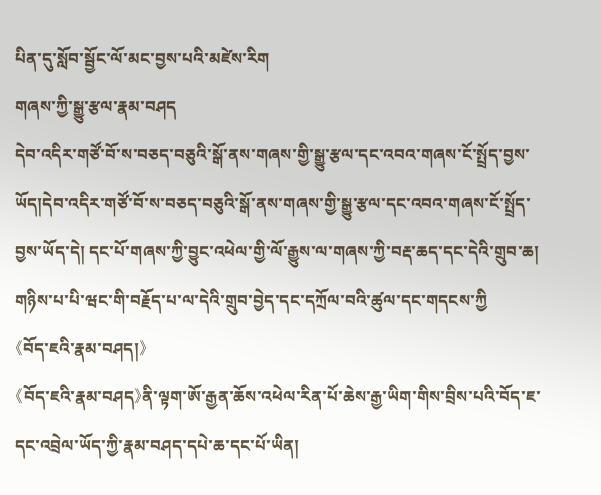པིན་དུ་སློབ་སྦྱོང་ལོ་མང་བྱས་པའི་མཛེས་རིག
གཞས་ཀྱི་སྒྱུ་རྩལ་རྣམ་བཤད
དེབ་འདིར་གཙོ་བོ་ས་བཅད་བཅུའི་སྒོ་ནས་གཞས་གྱི་སྒྱུ་རྩལ་དང་འབའ་གཞས་ངོ་སྤྲོད་བྱས་ཡོད།དེབ་འདིར་གཙོ་བོ་ས་བཅད་བཅུའི་སྒོ་ནས་གཞས་གྱི་སྒྱུ་རྩལ་དང་འབའ་གཞས་ངོ་སྤྲོད་བྱས་ཡོད་དེ། དང་པོ་གཞས་ཀྱི་བྱུང་འཕེལ་གྱི་ལོ་རྒྱུས་ལ་གཞས་ཀྱི་བརྡ་ཆད་དང་དེའི་གྲུབ་ཆ། གཉིས་པ་པི་ཝང་གི་བརྗོད་པ་ལ་དེའི་གྲུབ་བྱེད་དང་དཀྲོལ་བའི་ཚུལ་དང་གདངས་ཀྱི
《བོད་ཇའི་རྣམ་བཤད།》
《བོད་ཇའི་རྣམ་བཤད》ནི་ལྟག་ཨོ་རྒྱན་ཆོས་འཕེལ་རིན་པོ་ཆེས་རྒྱ་ཡིག་གིས་བྲིས་པའི་བོད་ཇ་དང་འབྲེལ་ཡོད་ཀྱི་རྣམ་བཤད་དཔེ་ཆ་དང་པོ་ཡིན།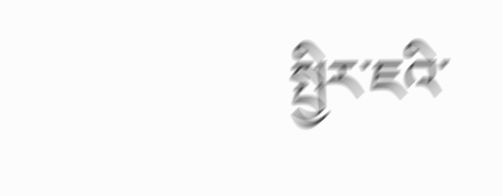སྤྱིར་ཇའི་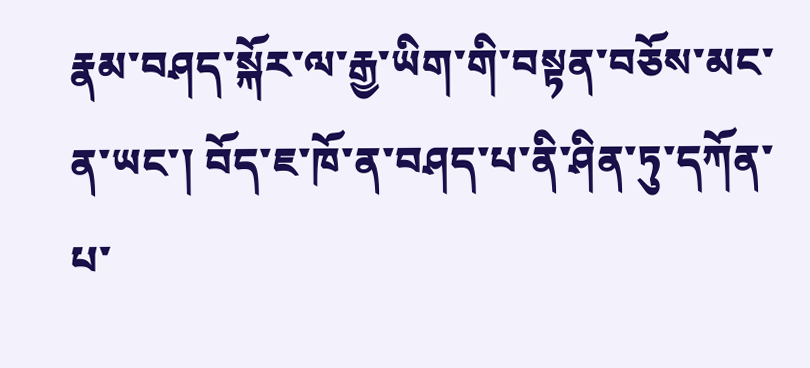རྣམ་བཤད་སྐོར་ལ་རྒྱ་ཡིག་གི་བསྟན་བཅོས་མང་ན་ཡང་། བོད་ཇ་ཁོ་ན་བཤད་པ་ནི་ཤིན་ཏུ་དཀོན་པ་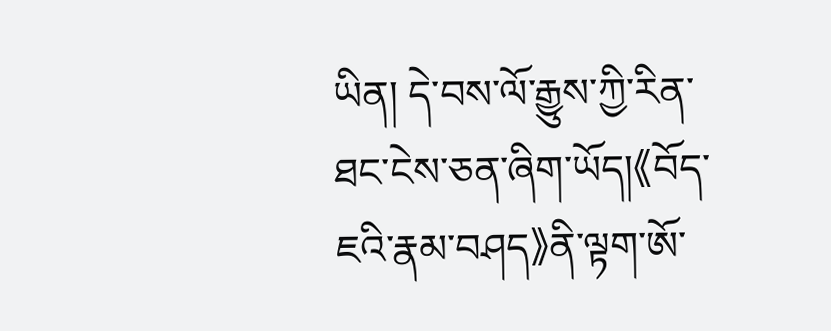ཡིན། དེ་བས་ལོ་རྒྱུས་ཀྱི་རིན་ཐང་ངེས་ཅན་ཞིག་ཡོད།《བོད་ཇའི་རྣམ་བཤད》ནི་ལྟག་ཨོ་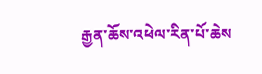རྒྱན་ཆོས་འཕེལ་རིན་པོ་ཆེས